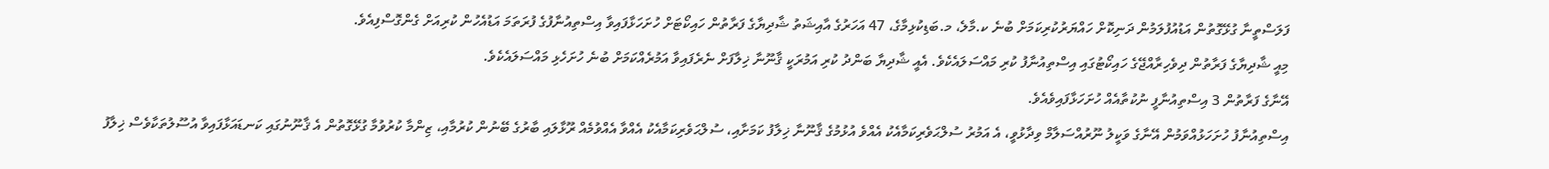ފަލަސްތީނާ ގުޅޭގޮތުން އަޑުއުފުލަމުން ދަނިކޮށް ހައްޔަރުކުރިކަމަށް ބުނެ ކ.މާލެ، މ.ބަޑިކުޅިމާގެ، 47 އަހަރުގެ އާއިޝަތު ޝާދިޔާގެ ފަރާތުން ހައިކޯޓަށް ހުށަހަޅާފައިވާ އިސްތިއުނާފުގެ ފުރަތަމަ އަޑުއެހުން ކުރިއަށް ގެންގޮސްފިއެވެ.
މިއީ ޝާދިޔާގެ ފަރާތުން ދިވެހިރާއްޖޭގެ ހައިކޯޓުގައި އިސްތިއުނާފު ކުރި މައްސަލައެކެވެ. އެއީ ޝާދިޔާ ބަންދު ކުރި އަމުރަކީ ޤާނޫނާ ޚިލާފަށް ނެރެފައިވާ އަމުރެއްކަމަށް ބުނެ ހުށަހެޅި މައްސަލައެކެވެ.
އޭނާގެ ފަރާތުން 3 އިސްތިއުނާފީ ނުކުތާއެއް ހުށަހަޅާފައިވެއެވެ.
އިސްތިއުނާފު ހުށަހަޅުއްވަމުން އޭނާގެ ވަކީލު ނޫރުއްސަލާމް ވިދާޅުވީ، އެ އަމުރު ސުލްޙަވެރިކަމާއެކު އެއްވެ އުޅުމުގެ ޤާނޫނާ ޚިލާފު ކަމަށާއި، ސުލްޙަވެރިކަމާއެކު އެއްވާ އެއްވުމެއް ރޫޅާލައި ބާރުގެ ބޭނުން ކުރުމާއި، ޒިންމާ ކުރުވުމާ ގުޅޭގޮތުން އެ ޤާނޫނުގައި ކަނޑައަޅާފައިވާ އުސޫލުތަކާވެސް ޚިލާފު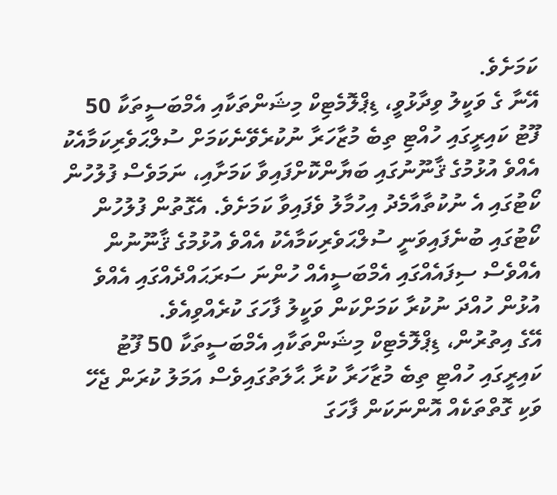ކަމަށެވެ.
އޭނާ ގެ ވަކީލު ވިދާޅުވީ، ޑިޕްލޮމެޓިކް މިޝަންތަކާއި އެމްބަސީތަކާ 50 ފޫޓު ކައިރީގައި ހުއްޓި ތިބެ މުޒާހަރާ ނުކުރެވޭނެކަމަށް ސުލްޙަވެރިކަމާއެކު އެއްވެ އުޅުމުގެ ޤާނޫނުގައި ބަޔާންކޮށްފައިވާ ކަމަށާއި، ނަމަވެސް ފުލުހުން ކޯޓުގައި އެ ނުކުތާއާމެދު އިހުމާލު ވެފައިވާ ކަމަށެވެ. އެގޮތުން ފުލުހުން ކޯޓުގައި ބުނެފައިވަނީ ސުލްޙަވެރިކަމާއެކު އެއްވެ އުޅުމުގެ ޤާނޫނުން އެއްވެސް ސިފައެއްގައި އެމްބަސީއެއް ހުންނަ ސަރަޙައްދެއްގައި އެއްވެ އުޅުން ހުއްދަ ނުކުރާ ކަމަށްކަން ވަކީލު ފާހަގަ ކުރެއްވިއެވެ.
އޭގެ އިތުރުން، ޑިޕްލޮމެޓިކް މިޝަންތަކާއި އެމްބަސީތަކާ 50 ފޫޓު ކައިރީގައި ހުއްޓި ތިބެ މުޒާހަރާ ކުރާ ޙާލަތުގައިވެސް އަމަލު ކުރަން ޖެހޭ ވަކި ގޮތްތަކެއް އޮންނަކަން ފާހަގަ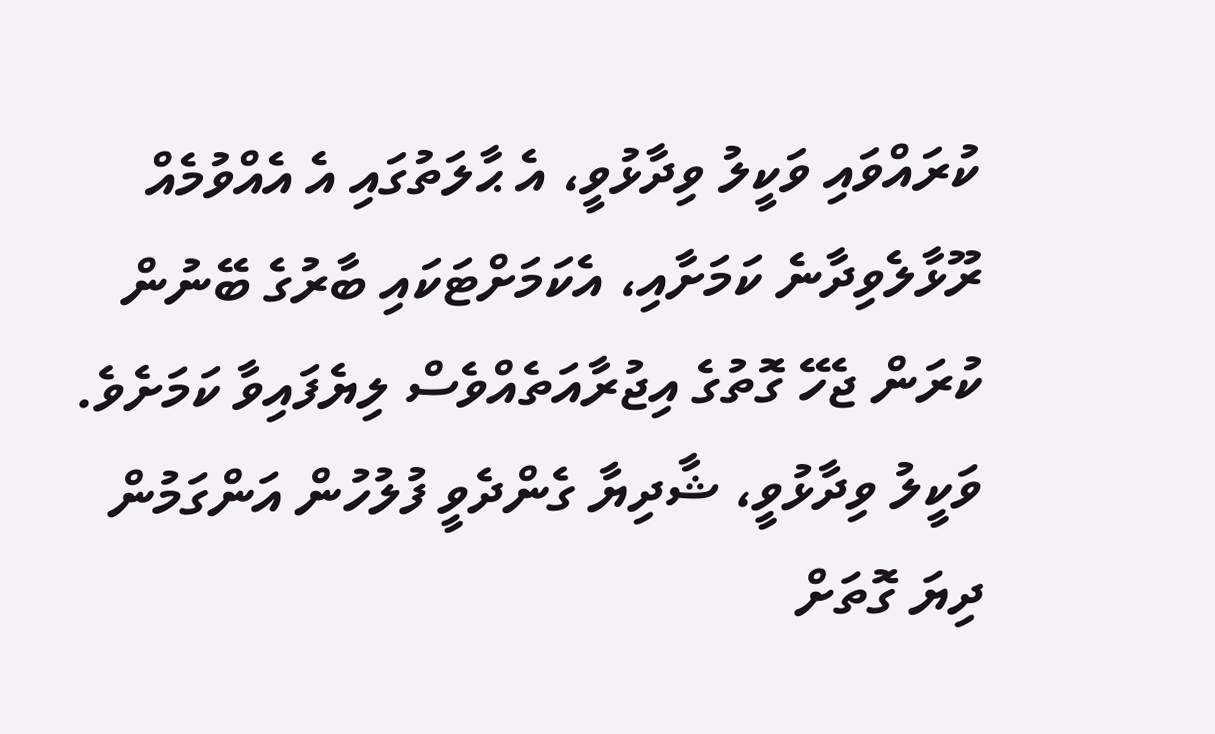ކުރައްވައި ވަކީލު ވިދާޅުވީ، އެ ޙާލަތުގައި އެ އެއްވުމެއް ރޫޅާލެވިދާނެ ކަމަށާއި، އެކަމަށްޓަކައި ބާރުގެ ބޭނުން ކުރަން ޖެހޭ ގޮތުގެ އިޖުރާއަތެއްވެސް ލިޔެފައިވާ ކަމަށެވެ.
ވަކީލު ވިދާޅުވީ، ޝާދިޔާ ގެންދެވީ ފުލުހުން އަންގަމުން ދިޔަ ގޮތަށް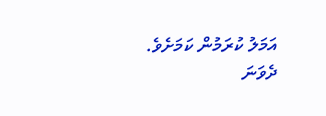އަމަލު ކުރަމުން ކަމަށެވެ.
ދެވަނަ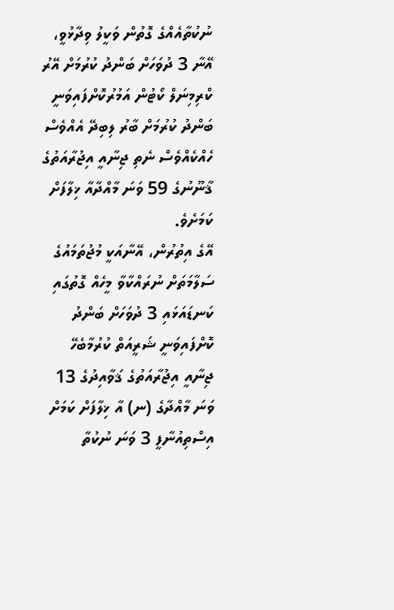ނުކުތާއެއްގެ ގޮތުން ވަކީލު ވިދާޅުވީ، އޭނާ 3 ދުވަހަށް ބަންދު ކުރުމަށް އޭރު ކްރިމިނަލް ކޯޓުން އަމުރުކޮށްފައިވަނީ ބަންދު ކުރުމަށް ބާރު ލިބިދޭ އެއްވެސް ހެއްކެއްވެސް ނެތި ޖިނާއީ އިޖުރާއަތުގެ ޤާނޫނުގެ 59 ވަނަ މާއްދާއާ ޚިލާފަށް ކަމަށެވެ.
އޭގެ އިތުރުން، އޭނާއަކީ މުޖުތަމައުގެ ސަލާމަތަށް ނުރައްކާވާ މީހެއް ގޮތުގައި ކަނޑައަޅައި 3 ދުވަހަށް ބަންދު ކޮށްފައިވަނީ ޝަރީއަތް ކުރުމާބެހޭ ޖިނާއީ އިޖުރާއަތުގެ ޤަވާއިދުގެ 13 ވަނަ މާއްދާގެ (ނ) އާ ޚިލާފަށް ކަމަށް އިސްތިއުނާފީ 3 ވަނަ ނުކުތާ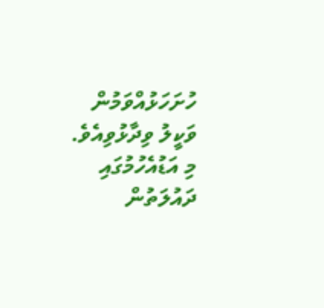ހުށަހަޅުއްވަމުން ވަކީލު ވިދާޅުވިއެވެ.
މި އަޑުއެހުމުގައި ދައުލަތުން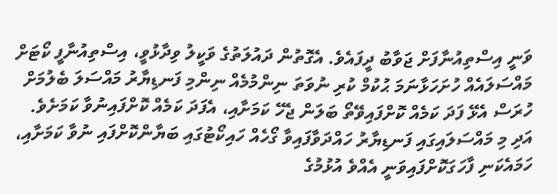ވަނީ އިސްތިއުނާފަށް ޖަވާބު ދީފައެވެ. އެގޮތުން ދައުލަތުގެ ވަކީލު ވިދާޅުވީ، އިސްތިއުނާފީ ކޯޓަށް މައްސަލައެއް ހުށަހަޅާނަމަ ޙުކުމް ކުރި ނުވަތަ ނިންމުމެއް ނިންމި ފަނޑިޔާރު މައްސަލަ ބެލުމަށް ހުރަސް އެޅޭ ފަދަ ކަމެއް ކޮށްފައިވޭތޯ ބަލަން ޖެހޭ ކަމަށާއި، އެފަދަ ކަމެއް ކޮށްފައިނުވާ ކަމަށެވެ.
އަދި މި މައްސަލައިގައި ފަނޑިޔާރު ހައްދަވާފައިވާ ގޯހެއް ހައިކޯޓުގައި ބަޔާންކޮށްފައި ނުވާ ކަމަށާއި، ހަމައެކަނި ފާހަގަކޮށްފައިވަނީ އެއްވެ އުޅުމުގެ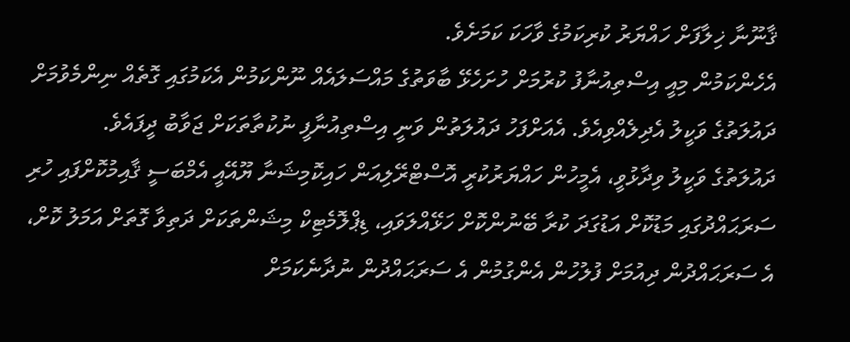ޤާނޫނާ ޚިލާފަށް ހައްޔަރު ކުރިކަމުގެ ވާހަކަ ކަމަށެވެ.
އެހެންކަމުން މިއީ އިސްތިއުނާފު ކުރުމަށް ހުށަހެޅޭ ބާވަތުގެ މައްސަލައެއް ނޫންކަމުން އެކަމުގައި ގޮތެއް ނިންމެވުމަށް ދައުލަތުގެ ވަކީލު އެދިލެއްވިއެވެ. އެއަށްފަހު ދައުލަތުން ވަނީ އިސްތިއުނާފީ ނުކުތާތަކަށް ޖަވާބު ދީފައެވެ.
ދައުލަތުގެ ވަކީލު ވިދާޅުވީ، އެމީހުން ހައްޔަރުކުރީ އޮސްޓްރޭލިއަން ހައިކޮމިޝަނާ ޔޫއޭއީ އެމްބަސީ ޤާއިމުކޮށްފައި ހުރި ސަރަޙައްދުގައި މަޑުކޮށް އަޑުގަދަ ކުރާ ބޭނުންކޮށް ހަޅޭއްލަވައި، ޑިޕްލޮމެޓިކް މިޝަންތަކަށް ދަތިވާ ގޮތަށް އަމަލު ކޮށް، އެ ސަރަޙައްދުން ދިއުމަށް ފުލުހުން އެންގުމުން އެ ސަރަޙައްދުން ނުދާނެކަމަށް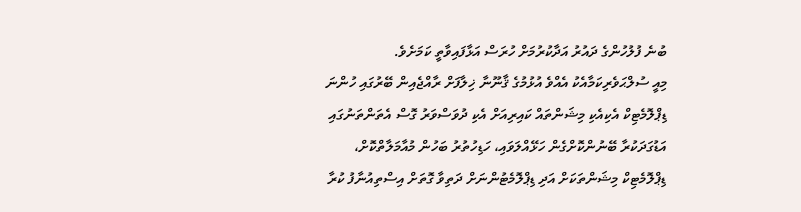ބުނެ ފުލުހުންގެ ދައުރު އަދާކުރުމަށް ހުރަސް އަޅާފައިވާތީ ކަމަށެވެ.
މިއީ ސުލްޙަވެރިކަމާއެކު އެއްވެ އުޅުމުގެ ޤާނޫނާ ޚިލާފަށް ރާއްޖެއިން ބޭރުގައި ހުންނަ ޑިޕްލޮމެޓިކް އެކިއެކި މިޝަންތައް ކައިރިއަށް އެކި ދުވަސްވަރު ގޮސް އެތަންތަނުގައި އަޑުގަދަކުރާ ބޭނުންކޮށްގެން ހަޅޭއްލަވައި، ހަޑިހުތުރު ބަހުން މުއާމަލާތްކޮށް، ޑިޕްލޮމެޓިކް މިޝަންތަކަށް އަދި ޑިޕްލޮމެޓުންނަށް ދަތިވާ ގޮތަށް އިސްތިއުނާފު ކުރާ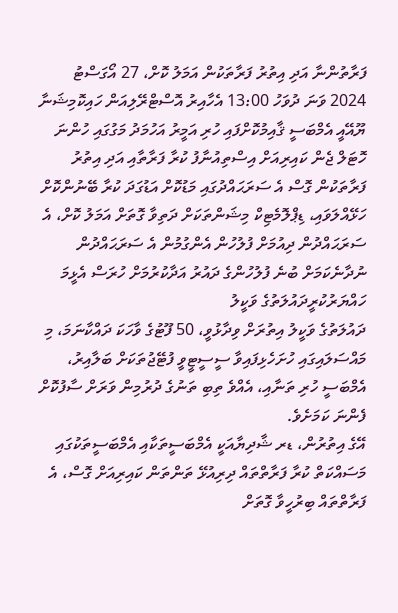ފަރާތުންނާ އަދި އިތުރު ފަރާތަކުން އަމަލު ކޮށް، 27 އޯގަސްޓު 2024 ވަނަ ދުވަހު 13:00 އެހާއިރު އޮސްޓްރޭލިއަން ހައިކޮމިޝަނާ ޔޫއޭއީ އެމްބަސީ ޤާއިމުކޮށްފައި ހުރި އަމީރު އަހުމަދު މަގުގައި ހުންނަ ހޮޓަލް ޖެން ކައިރިއަށް އިސްތިއުނާފު ކުރާ ފަރާތާއި އަދި އިތުރު ފަރާތަކުން ގޮސް އެ ސަރަޙައްދުގައި މަޑުކޮށް އަޑުގަދަ ކުރާ ބޭނުންކޮށް ހަޅޭއްލަވައި، ޑިޕްލޮމެޓިކް މިޝަންތަކަށް ދަތިވާ ގޮތަށް އަމަލު ކޮށް، އެ ސަރަޙައްދުން ދިއުމަށް ފުލުހުން އެންގުމުން އެ ސަރަޙައްދުން ނުދާނެކަމަށް ބުނެ ފުލުހުންގެ ދައުރު އަދާކުރުމަށް ހުރަސް އެޅީމަ ހައްޔަރުކުރީދައުލަތުގެ ވަކީލު
ދައުލަތުގެ ވަކީލު އިތުރަށް ވިދާޅުވީ، 50 ފޫޓުގެ ވާހަކަ ދައްކާނަމަ، މި މައްސަލައިގައި ހުށަހެޅިފައިވާ ސީސީޓީވީ ފުޓޭޖުތަކަށް ބަލާއިރު، އެމްބަސީ ހުރި ތަނާއި، އެއްވެ ތިބި ތަނުގެ ދުރުމިން ވަރަށް ސާފުކޮށް ފެންނަ ކަމަށެވެ.
އޭގެ އިތުރުން، ޑރ ޝާދިޔާއަކީ އެމްބަސީތަކާއި އެމްބަސީތަކުގައި މަސައްކަތް ކުރާ ފަރާތްތައް ދިރިއުޅޭ ތަންތަން ކައިރިއަށް ގޮސް، އެ ފަރާތްތައް ބިރުހީވާ ގޮތަށް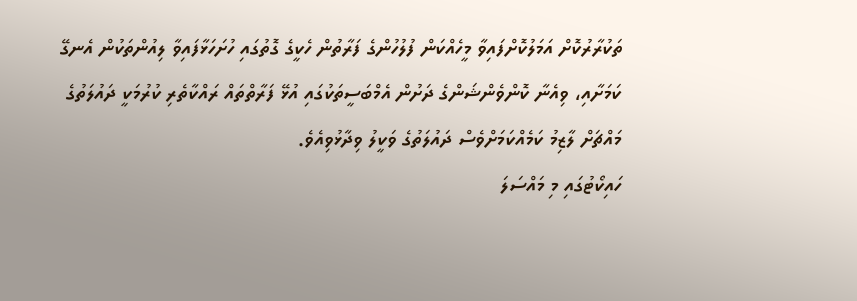ތަކުރާރުކޮށް އަމަލުކޮށްފައިވާ މީހެއްކަން ފުލުހުންގެ ފަރާތުން ހެކީގެ ގޮތުގައި ހުށަހަޅާފައިވާ ލިއުންތަކުން އެނގޭ ކަމަށާއި، ވިއެނާ ކޮންވެންޝަންގެ ދަށުން އެމްބަސީތަކުގައި އުޅޭ ފަރާތްތައް ރައްކާތެރި ކުރުމަކީ ދައުލަތުގެ މައްޗަށް ލާޒިމު ކަމެއްކަމަށްވެސް ދައުލަތުގެ ވަކީލު ވިދާޅުވިއެވެ.
ހައިކޯޓުގައި މި މައްސަލަ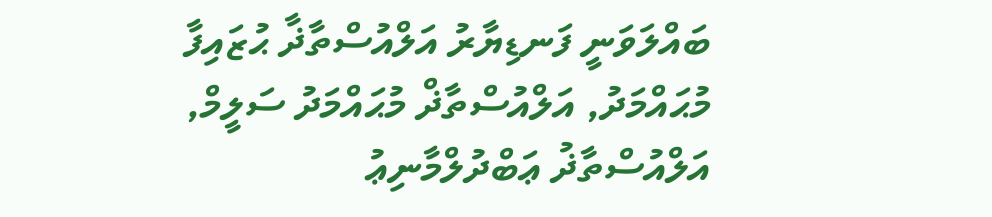ބައްލަވަނީ ފަނޑިޔާރު އަލްއުސްތާޛާ ޙުޒައިފާ މުޙައްމަދު, އަލްއުސްތާޛް މުޙައްމަދު ސަލީމް, އަލްއުސްތާޛު ޢަބްދުލްމާނިޢު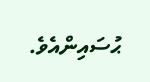ޙުސައިންއެވެ.